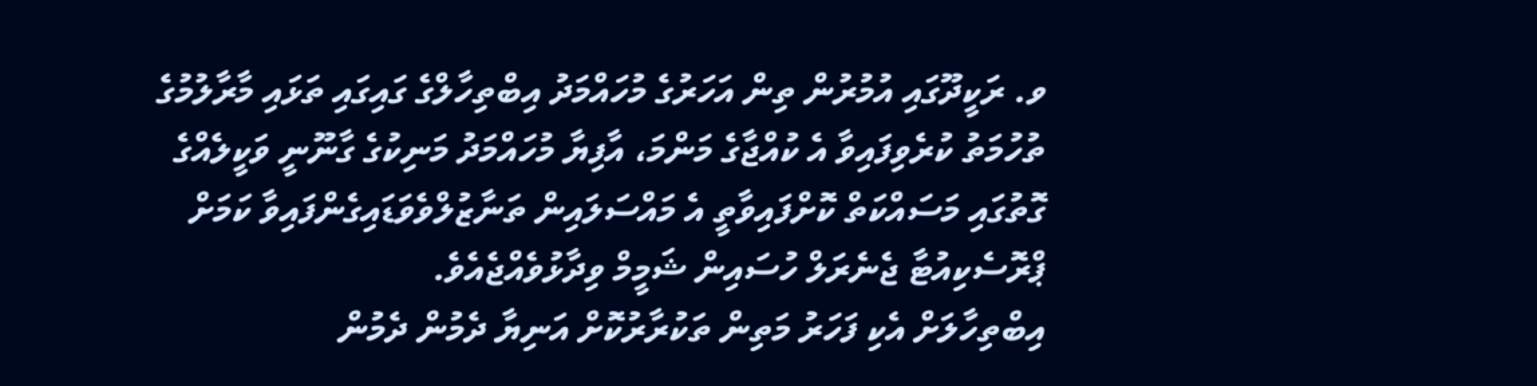ވ. ރަކީދޫގައި އުމުރުން ތިން އަހަރުގެ މުހައްމަދު އިބްތިހާލްގެ ގައިގައި ތަޅައި މާރާލުމުގެ ތުހުމަތު ކުރެވިފައިވާ އެ ކުއްޖާގެ މަންމަ، އާފިޔާ މުހައްމަދު މަނިކުގެ ގާނޫނީ ވަކީލެއްގެ ގޮތުގައި މަސައްކަތް ކޮށްފައިވާތީ އެ މައްސަލައިން ތަނާޒުލްވެވަޑައިގެންފައިވާ ކަމަށް ޕްރޮސެކިއުޓާ ޖެނެރަލް ހުސައިން ޝަމީމް ވިދާޅުވެއްޖެއެވެ.
އިބްތިހާލަށް އެކި ފަހަރު މަތިން ތަކުރާރުކޮށް އަނިޔާ ދެމުން ދެމުން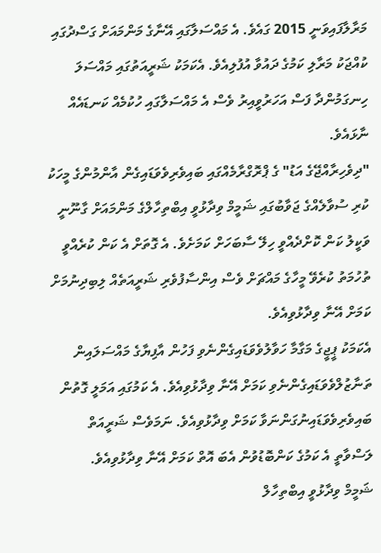މަރާލާފައިވަނީ 2015 ގައެވެ. އެ މައްސަލާގައި އޭނާގެ މަންމައަށް ގަސްދުގައި ކުއްޖަކު މަރާލި ކަމުގެ ދައުވާ އުފުލިއެވެ. އެކަމަކު ޝަރީއަތުގައި މައްސަލަ ހިނގަމުންދާ ފަސް އަހަރުވީއިރު ވެސް އެ މައްސަލާގައި ހުކުމެއް ކަނޑައެއް ނާޅައެވެ.
"ދިވެހިރާއްޖޭގެ އަޑު" ގެ ޕްރޮގްރާމެއްގައި ބައިވެރިވެވަޑައިގެން އާންމުންގެ މީހަކު ކުރި ސުވާލެއްގެ ޖަވާބުގައި ޝަމީމް ވިދާޅުވީ އިބްތިހާލްގެ މަންމައަށް ގާނޫނީ ވަކީލު ކަން ކޮށްދެއްވީ ހިލޭ ސާބަހަށް ކަމަށެވެ. އެ ގޮތަށް އެ ކަން ކުރެއްވީ ތުހުމަތު ކުރެވޭ މީހާގެ މައްޗަށް ވެސް އިންސާފުވެރި ޝަރީއަތެއް ލިބިދިނުމަށް ކަމަށް އޭނާ ވިދާޅުވިއެވެ.
އެކަމަކު ޕީޖީގެ މަގާމާ ހަވާލުވެވަޑައިގެންނެވި ފަހުން އާފިޔާގެ މައްސަލައިން ތަނާޒުލްވެވަޑައިގެންނެވި ކަމަށް އޭނާ ވިދާޅުވިއެވެ. އެ ކަމުގައި އަމަލީ ގޮތުން ބައިވެރިވެވަޑައިނުގަންނަވާ ކަމަށް ވިދާޅުވިއެވެ. ނަމަވެސް ޝަރީއަތް ލަސްވާތީ އެ ކަމުގެ ކަންބޮޑުވުން އެބަ އޮތް ކަމަށް އޭނާ ވިދާޅުވިއެވެ.
ޝަމީމް ވިދާޅުވީ އިބްތިހާލް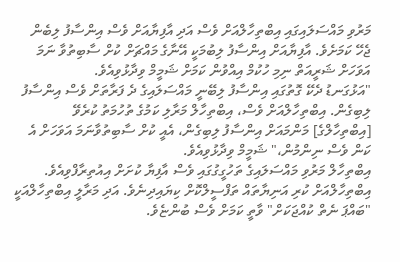މަރުވި މައްސަލައިގައި އިބްތިހާލްއަށް ވެސް އަދި އާފިޔާއަށް ވެސް އިންސާފު ލިބެން ޖެހޭ ކަމަށެވެ. އާފިޔާއަށް އިންސާފު ލިބުމަކީ އޭނާގެ މައްޗަށް ކުށް ސާބިތުވާ ނަމަ އަވަހަށް ޝަރީއަތް ނިމި ހުކުމް އިއްވުން ކަމަށް ޝަމީމް ވިދާޅުވިއެވެ.
"އަޅުގަނޑު ދެކޭ ގޮތުގައި އިންސާފު ލިބޭނީ މައްސަލައިގެ ދެ ފަރާތަށް ވެސް އިންސާފު ލިބިގެން. އިބްތިހާލްއަށް ވެސް، އިބްތިހާލް މަރާލި ކަމުގެ ތުހުމަތު ކުރެވޭ [އިބްތިހާލްގެ] މަންމައަށް އިންސާފު ލިބިގެން، އެއީ ކުށް ސާބިތުވާނަމަ އަވަހަށް އެ ކަން ވެސް ނިންމުން،" ޝަމީމް ވިދާޅުވިއެވެ.
އިބްތިހާލް މަރުވި މައްސަލައިގެ ތަހުގީގުގައި ވެސް އާފިޔާ ކުށަށް އިއުތިރާފްވިއެވެ. އިބްތިހާލްއަށް ކުރި އަނިޔާތައް ތަފްސީލްކޮށް ކިޔައިދިނެވެ. އަދި މަރާލީ އިބްތިހާލްއަކީ "ބައްޕަ ނެތް ކުއްޖަކަށް" ވާތީ ކަމަށް ވެސް ބުންޏެވެ.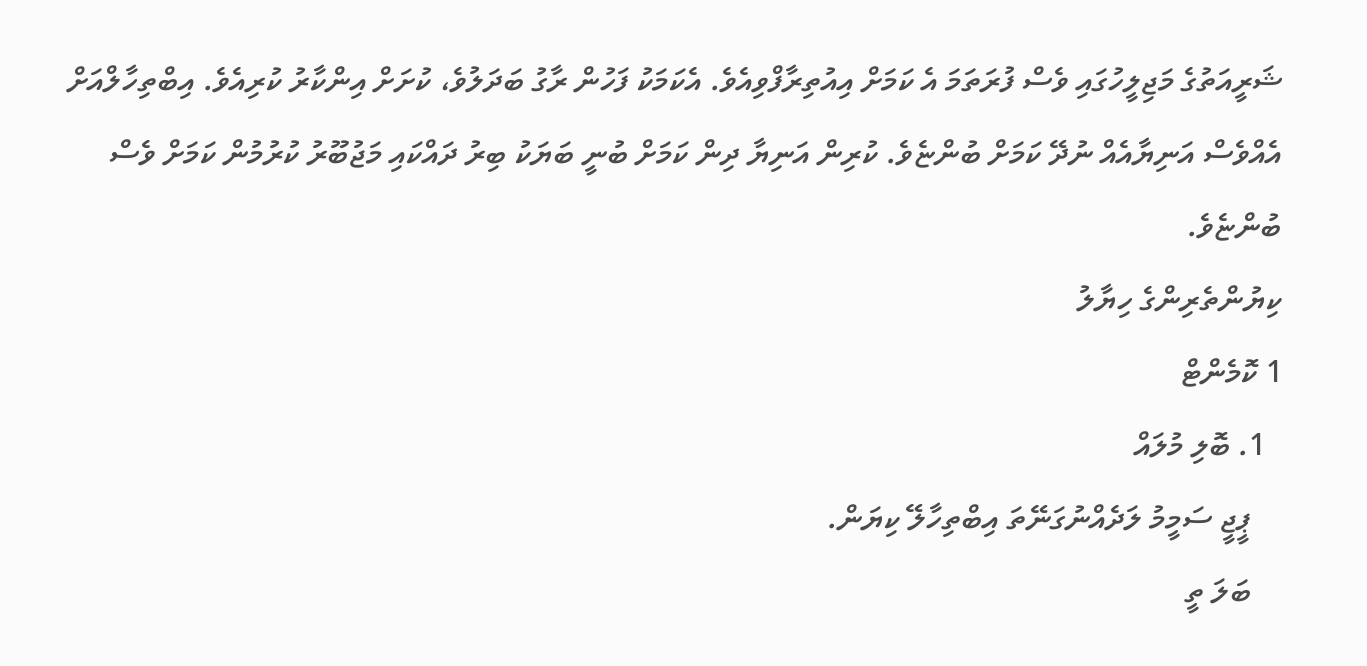ޝަރީއަތުގެ މަޖިލީހުގައި ވެސް ފުރަތަމަ އެ ކަމަށް އިއުތިރާފްވިއެވެ. އެކަމަކު ފަހުން ރާގު ބަދަލުވެ، ކުށަށް އިންކާރު ކުރިއެވެ. އިބްތިހާލްއަށް އެއްވެސް އަނިޔާއެއް ނުދޭ ކަމަށް ބުންޏެވެ. ކުރިން އަނިޔާ ދިން ކަމަށް ބުނީ ބަޔަކު ބިރު ދައްކައި މަޖުބޫރު ކުރުމުން ކަމަށް ވެސް ބުންޏެވެ.
ކިޔުންތެރިންގެ ހިޔާލު
1 ކޮމެންޓް
  1. ބޮލި މުލައް
    ޕީޖީ ސަމީމު ލަދެއްނުގަނޭތަ އިބްތިހާލޭ ކިޔަން.
    ބަލަ ތީ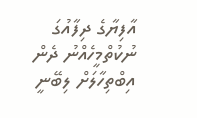އާފިޔާގެ ދިފާއުގަ ނުކުތްމީހެއްނު ދެން އިބްތިހާލަށް ލިބޭނީ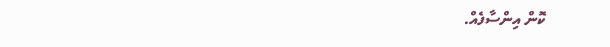ކޮން އިންސާފެއް.